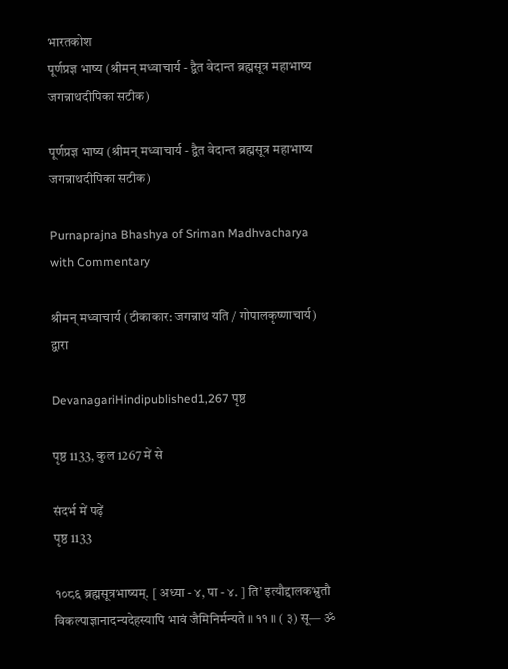भारतकोश
पूर्णप्रज्ञ भाष्य (श्रीमन् मध्वाचार्य - द्वैत वेदान्त ब्रह्मसूत्र महाभाष्य जगन्नाथदीपिका सटीक)

पूर्णप्रज्ञ भाष्य (श्रीमन् मध्वाचार्य - द्वैत वेदान्त ब्रह्मसूत्र महाभाष्य जगन्नाथदीपिका सटीक)

Purnaprajna Bhashya of Sriman Madhvacharya with Commentary

श्रीमन् मध्वाचार्य (टीकाकार: जगन्नाथ यति / गोपालकृष्णाचार्य) द्वारा

DevanagariHindipublished1,267 पृष्ठ

पृष्ठ 1133, कुल 1267 में से

संदर्भ में पढ़ें
पृष्ठ 1133

१०८६ ब्रह्मसूत्रभाष्यम्. [ अध्या - ४, पा - ४. ] ति’ इत्यौद्दालकभ्रुतौ विकल्पाज्ञानादन्यदेहस्यापि भावं जैमिनिर्मन्यते ॥ ११ ॥ ( ३) सू— ॐ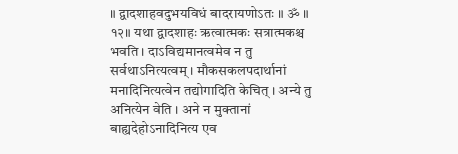॥ द्वादशाहवदुभयविधं बादरायणोऽतः ॥ ॐ ॥ १२॥ यथा द्वादशाहः ऋत्वात्मकः सत्रात्मकश्च भवति । दाऽविद्यमानत्वमेव न तु सर्वथाऽनित्यत्वम् । मौकसकलपदार्थानां मनादिनित्यत्वेन तद्योगादिति केचित् । अन्ये तु अनित्येन वेति । अने न मुक्तानां बाह्यदेहोऽनादिनित्य एव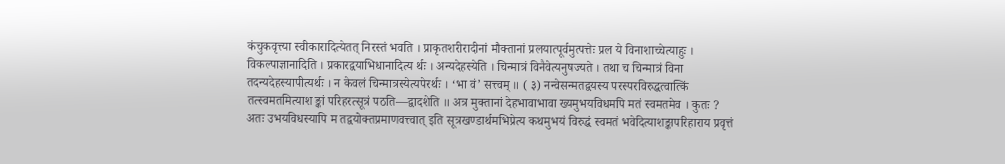कंचुकवृत्त्या स्वीकारादित्येतत् निरस्तं भवति । प्राकृतशरीरादीनां मौक्तानां प्रलयात्पूर्वमुत्पत्तेः प्रल ये विनाशाच्चेत्याहुः । विकल्पाज्ञानादिति । प्रकारद्वयाभिधानादित्य र्थः । अन्यदेहस्येति । चिन्मात्रं विनैवेत्यनुषज्यते । तथा च चिन्मात्रं विना तदन्यदेहस्यापीत्यर्थः । न केवलं चिन्मात्रस्येत्यपेरर्थः । ‘भा वं’ सत्त्वम् ॥ ( ३) नन्वेसन्मतद्वयस्य परस्परविरुद्धत्वात्किं तत्स्वमतमित्याश ङ्कां परिहरत्सूत्रं पठति—द्वादशेति ॥ अत्र मुक्तानां देहभावाभावा ख्यमुभयविधमपि मतं स्वमतमेव । कुतः ? अतः उभयविधस्यापि म तद्वयोक्तप्रमाणवत्त्वात् इति सूत्रखण्डार्थमभिप्रेत्य कथमुभयं विरुद्धं स्वमतं भवेदित्याशङ्कापरिहाराय प्रवृत्तं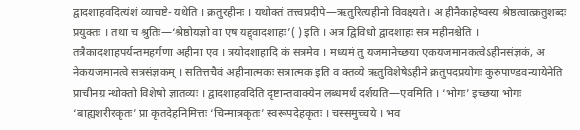द्वादशाहवदित्यंशं व्याचष्टे- यथेति । क्रतुरहीनः । यथोक्तं तत्त्वप्रदीपे—ऋतुरित्यहीनो विवक्ष्यते। अ हीनैकाहेष्वस्य श्रेष्ठत्वात्क्रतुशब्दः प्रयुक्तः । तथा च श्रुतिः—‘श्रेष्ठोयज्ञो वा एष यद्द्वादशाहः’( ) इति । अत्र द्विविधो द्वादशाहः सत्र महीनश्चेति । तत्रैकादशाहपर्यन्तमहर्गणा अहीना एव । त्रयोदशाहादि कं सत्रमेव । मध्यमं तु यजमानेच्छया एकयजमानकत्वेऽहीनसंज्ञकं, अ नेकयजमानत्वे सत्रसंज्ञकम् । सतित्तचैवं अहीनात्मकः सत्रात्मक इति व क्तव्ये ऋतुविशेषेऽहीने क्रतुपदप्रयोगः कुरुपाण्डवन्यायेनेति प्राचीनग्र न्थोक्तो विशेषो ज्ञातव्यः । द्वादशाहवदिति दृष्टान्तवाक्येन लब्धमर्थं दर्शयति—एवमिति । ‘भोगः’ इच्छया भोगः ‘बाह्यशरीरकृतः’ प्रा कृतदेहनिमित्तः ‘चिन्मात्रकृतः’ स्वरूपदेहकृतः । चस्समुच्चये । भव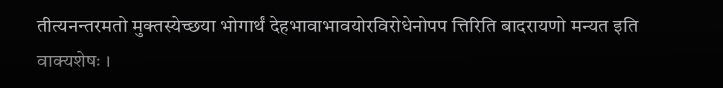तीत्यनन्तरमतो मुक्तस्येच्छया भोगार्थं देहभावाभावयोरविरोधेनोपप त्तिरिति बादरायणो मन्यत इति वाक्यशेषः ।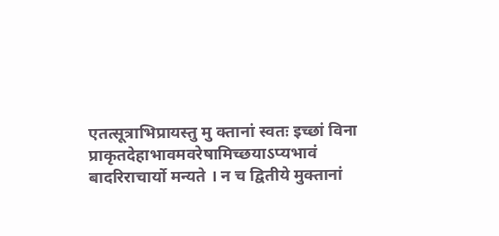एतत्सूत्राभिप्रायस्तु मु क्तानां स्वतः इच्छां विना प्राकृतदेहाभावमवरेषामिच्छयाऽप्यभावं बादरिराचार्यो मन्यते । न च द्वितीये मुक्तानां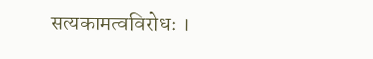सत्यकामत्वविरोधः ।